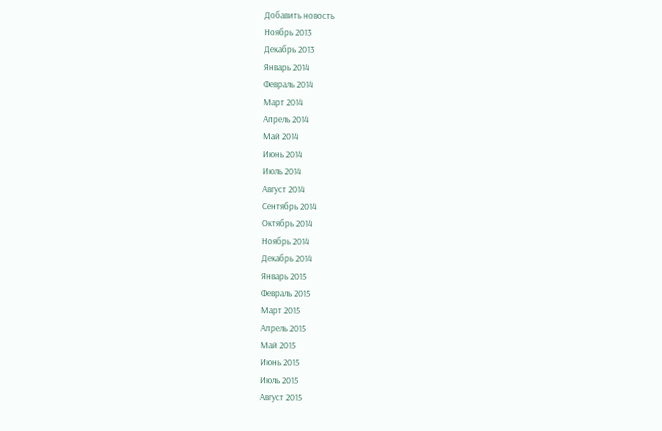Добавить новость
Ноябрь 2013
Декабрь 2013
Январь 2014
Февраль 2014
Март 2014
Апрель 2014
Май 2014
Июнь 2014
Июль 2014
Август 2014
Сентябрь 2014
Октябрь 2014
Ноябрь 2014
Декабрь 2014
Январь 2015
Февраль 2015
Март 2015
Апрель 2015
Май 2015
Июнь 2015
Июль 2015
Август 2015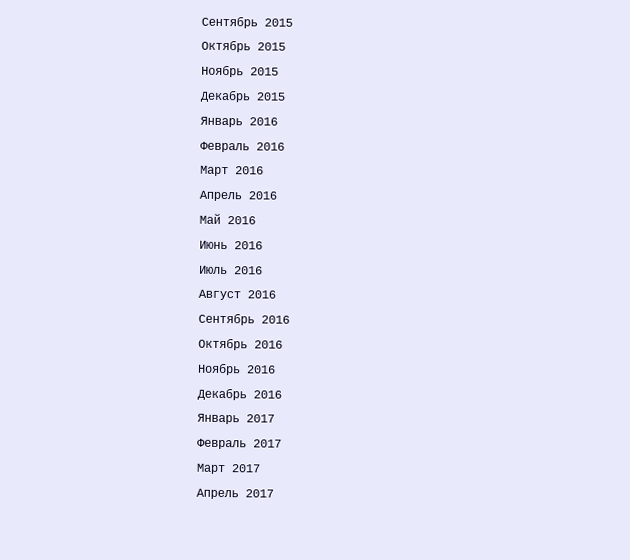Сентябрь 2015
Октябрь 2015
Ноябрь 2015
Декабрь 2015
Январь 2016
Февраль 2016
Март 2016
Апрель 2016
Май 2016
Июнь 2016
Июль 2016
Август 2016
Сентябрь 2016
Октябрь 2016
Ноябрь 2016
Декабрь 2016
Январь 2017
Февраль 2017
Март 2017
Апрель 2017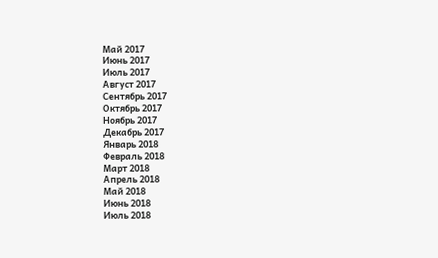Май 2017
Июнь 2017
Июль 2017
Август 2017
Сентябрь 2017
Октябрь 2017
Ноябрь 2017
Декабрь 2017
Январь 2018
Февраль 2018
Март 2018
Апрель 2018
Май 2018
Июнь 2018
Июль 2018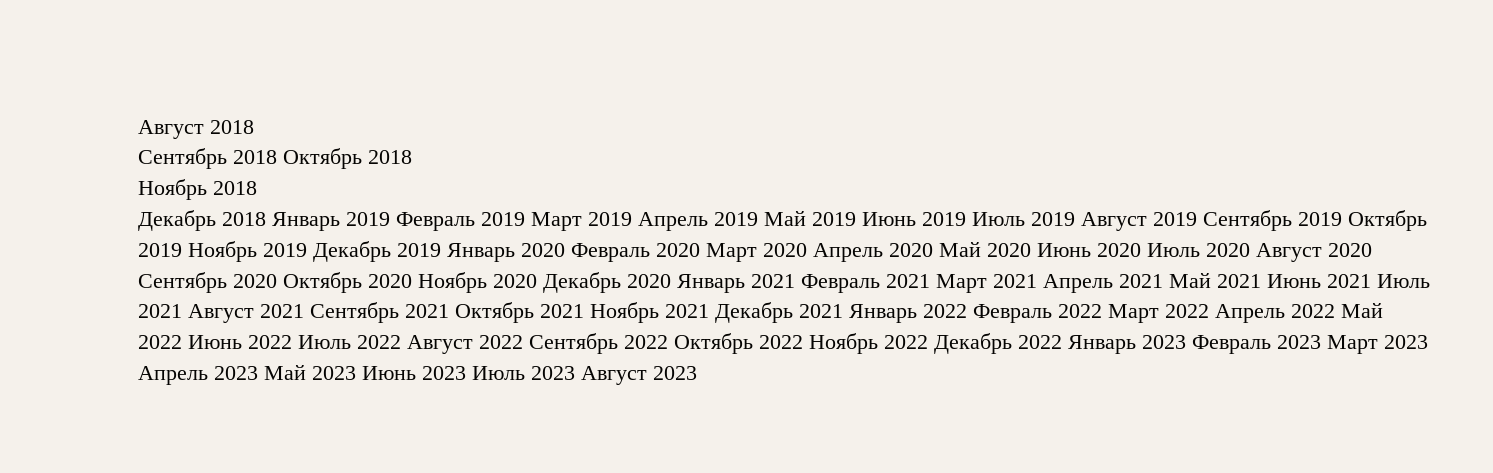Август 2018
Сентябрь 2018 Октябрь 2018
Ноябрь 2018
Декабрь 2018 Январь 2019 Февраль 2019 Март 2019 Апрель 2019 Май 2019 Июнь 2019 Июль 2019 Август 2019 Сентябрь 2019 Октябрь 2019 Ноябрь 2019 Декабрь 2019 Январь 2020 Февраль 2020 Март 2020 Апрель 2020 Май 2020 Июнь 2020 Июль 2020 Август 2020 Сентябрь 2020 Октябрь 2020 Ноябрь 2020 Декабрь 2020 Январь 2021 Февраль 2021 Март 2021 Апрель 2021 Май 2021 Июнь 2021 Июль 2021 Август 2021 Сентябрь 2021 Октябрь 2021 Ноябрь 2021 Декабрь 2021 Январь 2022 Февраль 2022 Март 2022 Апрель 2022 Май 2022 Июнь 2022 Июль 2022 Август 2022 Сентябрь 2022 Октябрь 2022 Ноябрь 2022 Декабрь 2022 Январь 2023 Февраль 2023 Март 2023 Апрель 2023 Май 2023 Июнь 2023 Июль 2023 Август 2023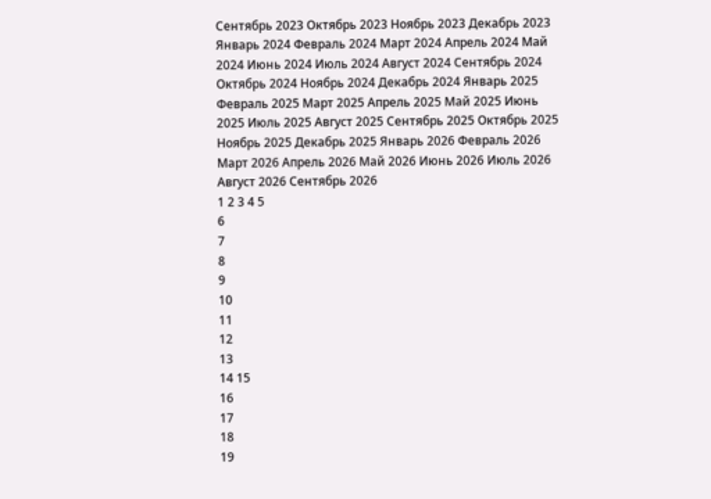Сентябрь 2023 Октябрь 2023 Ноябрь 2023 Декабрь 2023 Январь 2024 Февраль 2024 Март 2024 Апрель 2024 Май 2024 Июнь 2024 Июль 2024 Август 2024 Сентябрь 2024 Октябрь 2024 Ноябрь 2024 Декабрь 2024 Январь 2025 Февраль 2025 Март 2025 Апрель 2025 Май 2025 Июнь 2025 Июль 2025 Август 2025 Сентябрь 2025 Октябрь 2025 Ноябрь 2025 Декабрь 2025 Январь 2026 Февраль 2026 Март 2026 Апрель 2026 Май 2026 Июнь 2026 Июль 2026 Август 2026 Сентябрь 2026
1 2 3 4 5
6
7
8
9
10
11
12
13
14 15
16
17
18
19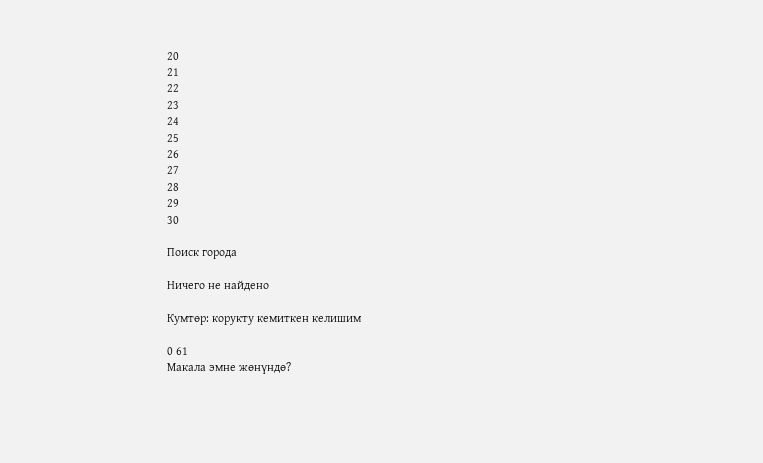20
21
22
23
24
25
26
27
28
29
30

Поиск города

Ничего не найдено

Кумтөр: корукту кемиткен келишим

0 61
Макала эмне жөнүндө?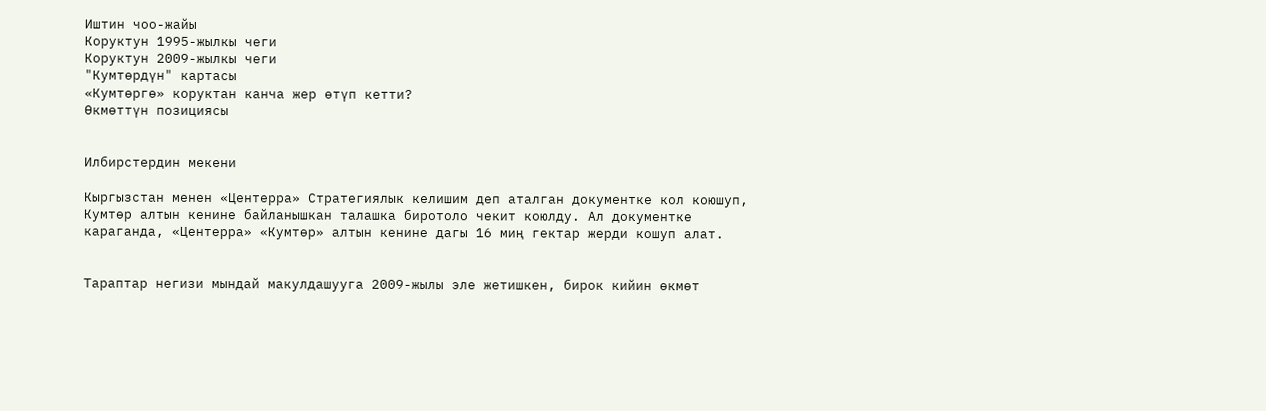Иштин чоо-жайы
Коруктун 1995-жылкы чеги
Коруктун 2009-жылкы чеги
"Кумтөрдүн" картасы
«Кумтөргө» коруктан канча жер өтүп кетти?
Өкмөттүн позициясы


Илбирстердин мекени

Кыргызстан менен «Центерра» Стратегиялык келишим деп аталган документке кол коюшуп, Кумтөр алтын кенине байланышкан талашка биротоло чекит коюлду. Ал документке караганда, «Центерра» «Кумтөр» алтын кенине дагы 16 миң гектар жерди кошуп алат.


Тараптар негизи мындай макулдашууга 2009-жылы эле жетишкен, бирок кийин өкмөт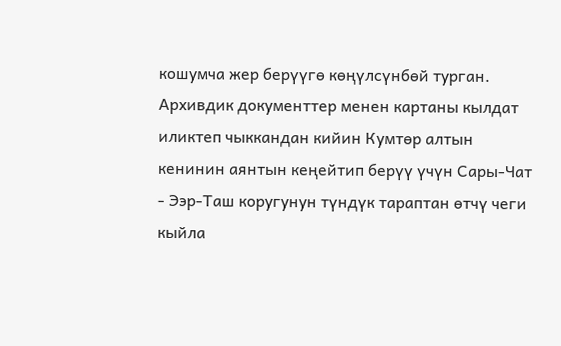кошумча жер берүүгө көңүлсүнбөй турган. Архивдик документтер менен картаны кылдат иликтеп чыккандан кийин Кумтөр алтын кенинин аянтын кеңейтип берүү үчүн Сары-Чат - Ээр-Таш коругунун түндүк тараптан өтчү чеги кыйла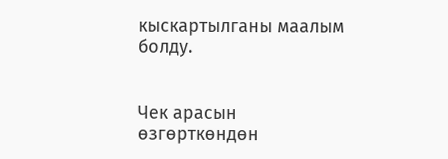кыскартылганы маалым болду.


Чек арасын өзгөрткөндөн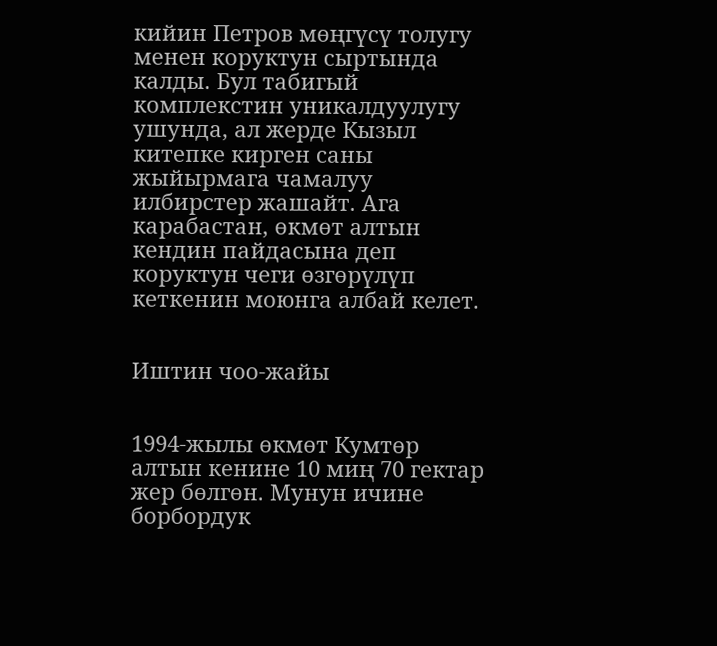кийин Петров мөңгүсү толугу менен коруктун сыртында калды. Бул табигый комплекстин уникалдуулугу ушунда, ал жерде Кызыл китепке кирген саны жыйырмага чамалуу илбирстер жашайт. Ага карабастан, өкмөт алтын кендин пайдасына деп коруктун чеги өзгөрүлүп кеткенин моюнга албай келет.


Иштин чоо-жайы


1994-жылы өкмөт Кумтөр алтын кенине 10 миң 70 гектар жер бөлгөн. Мунун ичине борбордук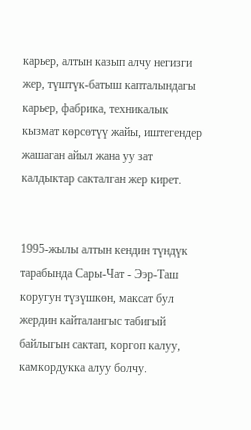карьер, алтын казып алчу негизги жер, түштүк-батыш капталындагы карьер, фабрика, техникалык кызмат көрсөтүү жайы, иштегендер жашаган айыл жана уу зат калдыктар сакталган жер кирет.


1995-жылы алтын кендин түндүк тарабында Сары-Чат - Ээр-Таш коругун түзүшкөн, максат бул жердин кайталангыс табигый байлыгын сактап, коргоп калуу, камкордукка алуу болчу.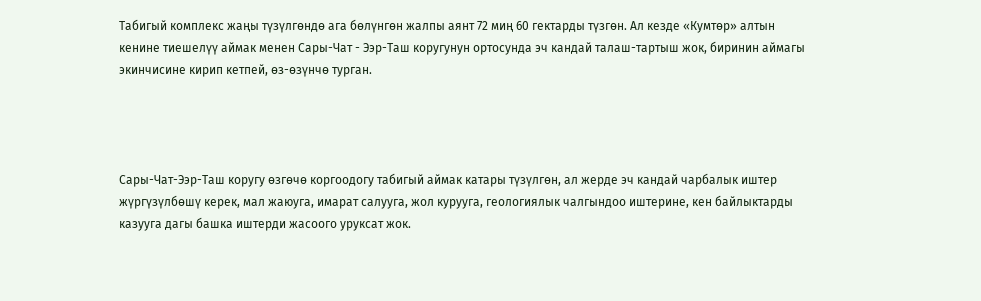Табигый комплекс жаңы түзүлгөндө ага бөлүнгөн жалпы аянт 72 миң 60 гектарды түзгөн. Ал кезде «Кумтөр» алтын кенине тиешелүү аймак менен Сары-Чат - Ээр-Таш коругунун ортосунда эч кандай талаш-тартыш жок, биринин аймагы экинчисине кирип кетпей, өз-өзүнчө турган.




Сары-Чат-Ээр-Таш коругу өзгөчө коргоодогу табигый аймак катары түзүлгөн, ал жерде эч кандай чарбалык иштер жүргүзүлбөшү керек, мал жаюуга, имарат салууга, жол курууга, геологиялык чалгындоо иштерине, кен байлыктарды казууга дагы башка иштерди жасоого уруксат жок.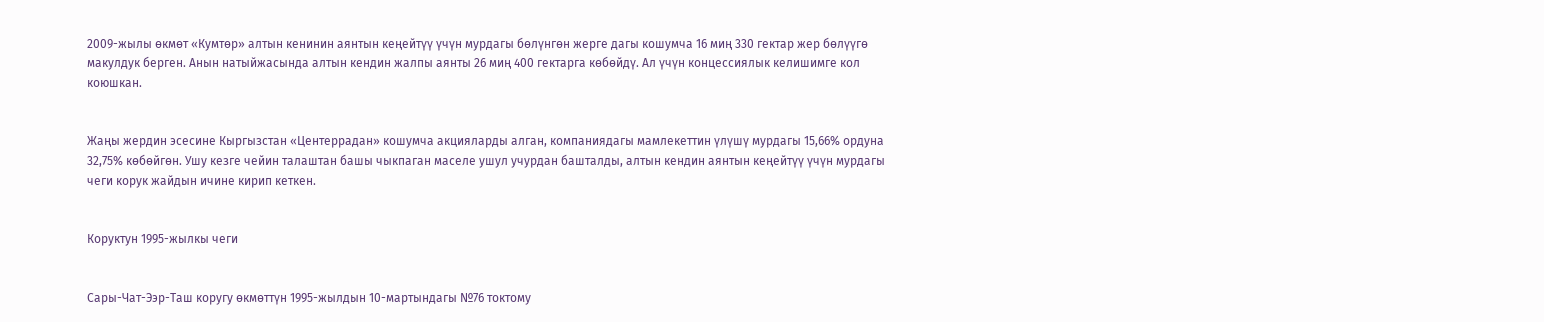2009-жылы өкмөт «Кумтөр» алтын кенинин аянтын кеңейтүү үчүн мурдагы бөлүнгөн жерге дагы кошумча 16 миң 330 гектар жер бөлүүгө макулдук берген. Анын натыйжасында алтын кендин жалпы аянты 26 миң 400 гектарга көбөйдү. Ал үчүн концессиялык келишимге кол коюшкан.


Жаңы жердин эсесине Кыргызстан «Центеррадан» кошумча акцияларды алган, компаниядагы мамлекеттин үлүшү мурдагы 15,66% ордуна 32,75% көбөйгөн. Ушу кезге чейин талаштан башы чыкпаган маселе ушул учурдан башталды, алтын кендин аянтын кеңейтүү үчүн мурдагы чеги корук жайдын ичине кирип кеткен.


Коруктун 1995-жылкы чеги


Сары-Чат-Ээр-Таш коругу өкмөттүн 1995-жылдын 10-мартындагы №76 токтому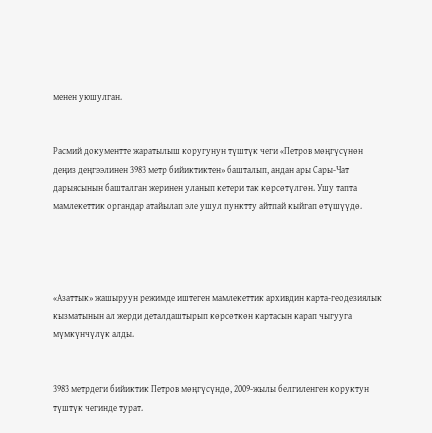менен уюшулган.


Расмий документте жаратылыш коругунун түштүк чеги «Петров мөңгүсүнөн деңиз деңгээлинен 3983 метр бийиктиктен» башталып, андан ары Сары-Чат дарыясынын башталган жеринен уланып кетери так көрсөтүлгөн. Ушу тапта мамлекеттик органдар атайылап эле ушул пунктту айтпай кыйгап өтүшүүдө.




«Азаттык» жашыруун режимде иштеген мамлекеттик архивдин карта-геодезиялык кызматынын ал жерди деталдаштырып көрсөткөн картасын карап чыгууга мүмкүнчүлүк алды.


3983 метрдеги бийиктик Петров мөңгүсүндө, 2009-жылы белгиленген коруктун түштүк чегинде турат.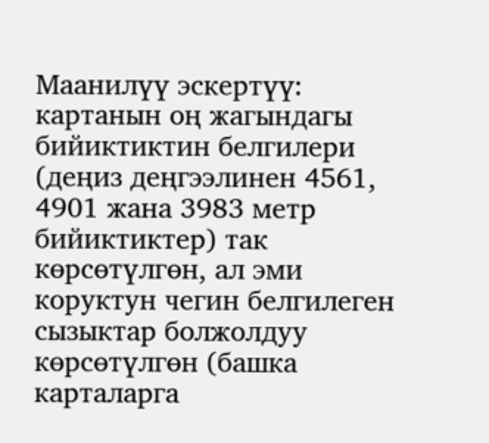Маанилүү эскертүү: картанын оң жагындагы бийиктиктин белгилери (деңиз деңгээлинен 4561, 4901 жана 3983 метр бийиктиктер) так көрсөтүлгөн, ал эми коруктун чегин белгилеген сызыктар болжолдуу көрсөтүлгөн (башка карталарга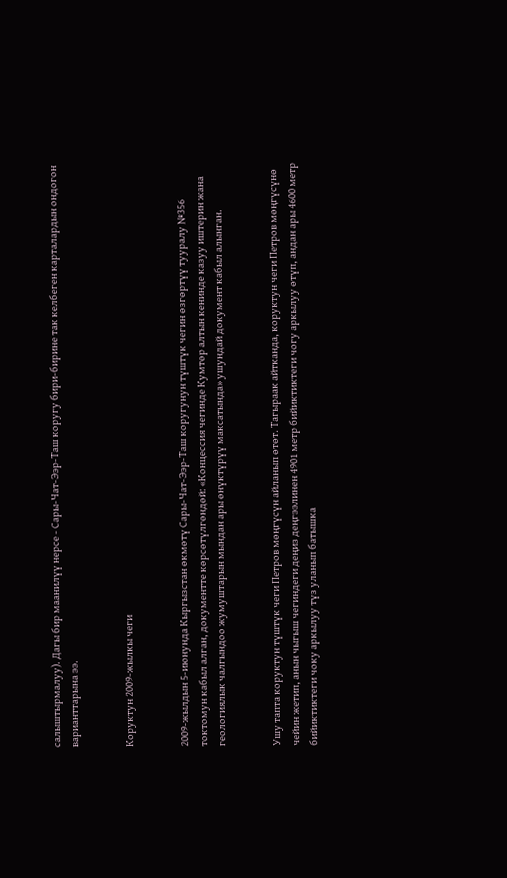салыштырмалуу). Дагы бир маанилүү нерсе - Сары-Чат-Ээр-Таш коругу бири-бирине так келбеген карталардын ондогон варианттарына ээ.


Коруктун 2009-жылкы чеги


2009-жылдын 5-июнунда Кыргызстан өкмөтү Сары-Чат-Ээр-Таш коругунун түштүк чегин өзгөртүү тууралу №356 токтомун кабыл алган, документте көрсөтүлгөндөй: «Концессия чегинде Кумтөр алтын кенинде казуу иштерин жана геологиялык чалгындоо жумуштарын мындан ары өнүктүрүү максатында» ушундай документ кабыл алынган.


Ушу тапта коруктун түштүк чеги Петров мөңгүсүн айланып өтөт. Тагыраак айтканда, коруктун чеги Петров мөңгүсүнө чейин жетип, анын чыгыш чегиндеги деңиз деңгээлинен 4901 метр бийиктиктеги чогу аркылуу өтүп, андан ары 4600 метр бийиктиктеги чоку аркылуу түз уланып батышка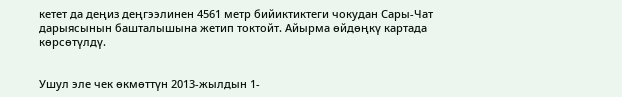кетет да деңиз деңгээлинен 4561 метр бийиктиктеги чокудан Сары-Чат дарыясынын башталышына жетип токтойт. Айырма өйдөңкү картада көрсөтүлдү.


Ушул эле чек өкмөттүн 2013-жылдын 1-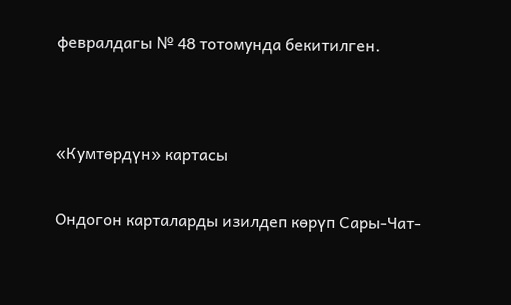февралдагы № 48 тотомунда бекитилген.




«Кумтөрдүн» картасы


Ондогон карталарды изилдеп көрүп Сары-Чат-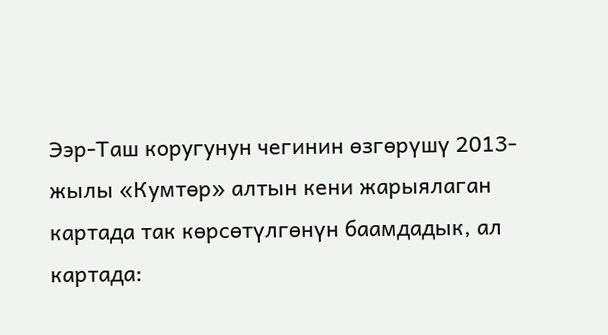Ээр-Таш коругунун чегинин өзгөрүшү 2013-жылы «Кумтөр» алтын кени жарыялаган картада так көрсөтүлгөнүн баамдадык, ал картада: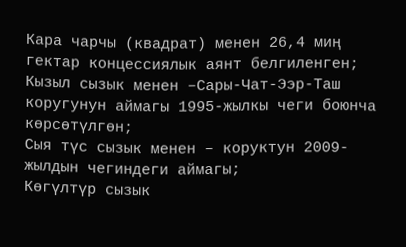Кара чарчы (квадрат) менен 26,4 миң гектар концессиялык аянт белгиленген;
Кызыл сызык менен –Сары-Чат-Ээр-Таш коругунун аймагы 1995-жылкы чеги боюнча көрсөтүлгөн;
Сыя түс сызык менен – коруктун 2009-жылдын чегиндеги аймагы;
Көгүлтүр сызык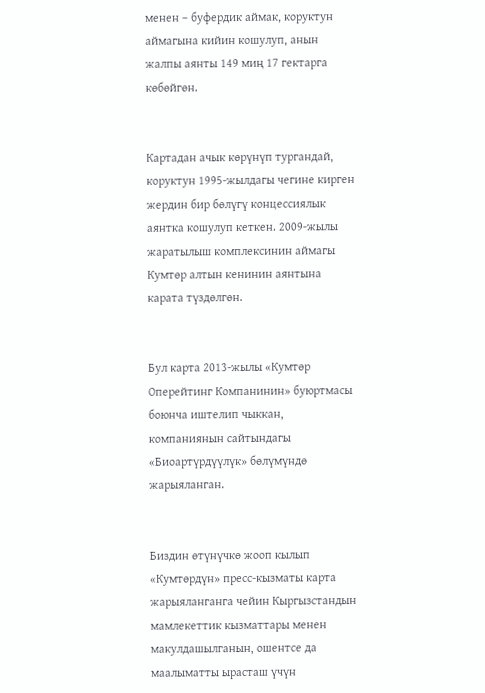менен – буфердик аймак, коруктун аймагына кийин кошулуп, анын жалпы аянты 149 миң 17 гектарга көбөйгөн.


Картадан ачык көрүнүп тургандай, коруктун 1995-жылдагы чегине кирген жердин бир бөлүгү концессиялык аянтка кошулуп кеткен. 2009-жылы жаратылыш комплексинин аймагы Кумтөр алтын кенинин аянтына карата түздөлгөн.


Бул карта 2013-жылы «Кумтөр Оперейтинг Компанинин» буюртмасы боюнча иштелип чыккан, компаниянын сайтындагы «Биоартүрдүүлүк» бөлүмүндө жарыяланган.


Биздин өтүнүчкө жооп кылып «Кумтөрдүн» пресс-кызматы карта жарыяланганга чейин Кыргызстандын мамлекеттик кызматтары менен макулдашылганын, ошентсе да маалыматты ырасташ үчүн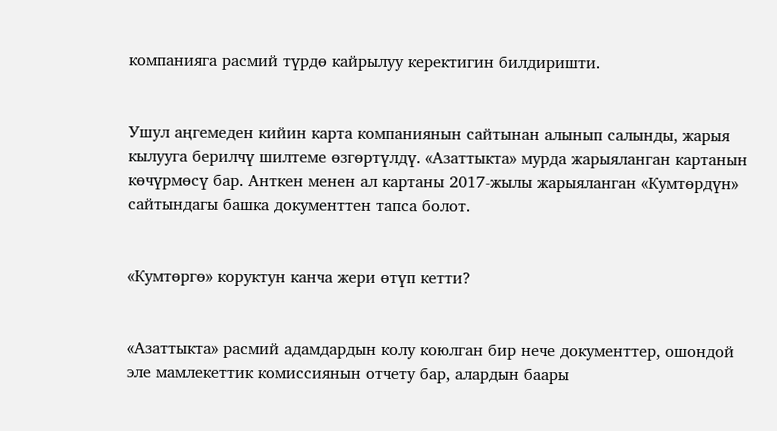компанияга расмий түрдө кайрылуу керектигин билдиришти.


Ушул аңгемеден кийин карта компаниянын сайтынан алынып салынды, жарыя кылууга берилчү шилтеме өзгөртүлдү. «Азаттыкта» мурда жарыяланган картанын көчүрмөсү бар. Анткен менен ал картаны 2017-жылы жарыяланган «Кумтөрдүн» сайтындагы башка документтен тапса болот.


«Кумтөргө» коруктун канча жери өтүп кетти?


«Азаттыкта» расмий адамдардын колу коюлган бир нече документтер, ошондой эле мамлекеттик комиссиянын отчету бар, алардын баары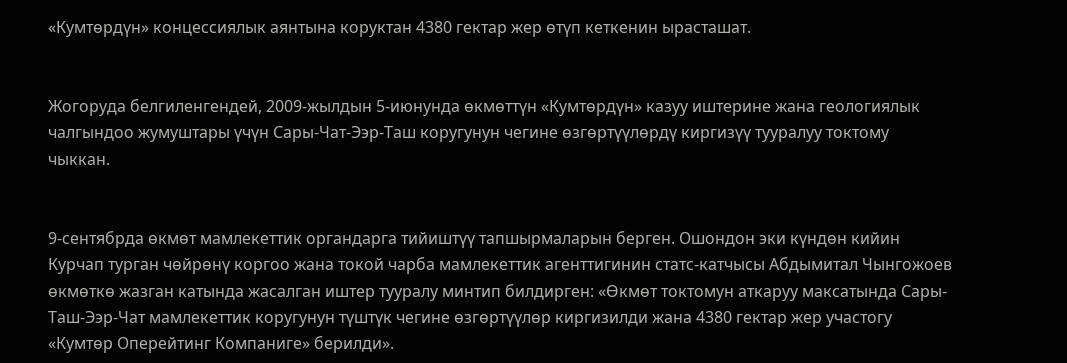«Кумтөрдүн» концессиялык аянтына коруктан 4380 гектар жер өтүп кеткенин ырасташат.


Жогоруда белгиленгендей, 2009-жылдын 5-июнунда өкмөттүн «Кумтөрдүн» казуу иштерине жана геологиялык чалгындоо жумуштары үчүн Сары-Чат-Ээр-Таш коругунун чегине өзгөртүүлөрдү киргизүү тууралуу токтому чыккан.


9-сентябрда өкмөт мамлекеттик органдарга тийиштүү тапшырмаларын берген. Ошондон эки күндөн кийин Курчап турган чөйрөнү коргоо жана токой чарба мамлекеттик агенттигинин статс-катчысы Абдымитал Чынгожоев өкмөткө жазган катында жасалган иштер тууралу минтип билдирген: «Өкмөт токтомун аткаруу максатында Сары-Таш-Ээр-Чат мамлекеттик коругунун түштүк чегине өзгөртүүлөр киргизилди жана 4380 гектар жер участогу «Кумтөр Оперейтинг Компаниге» берилди».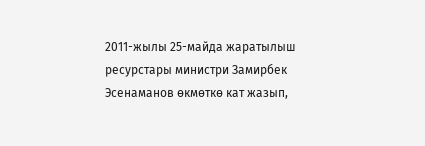2011-жылы 25-майда жаратылыш ресурстары министри Замирбек Эсенаманов өкмөткө кат жазып,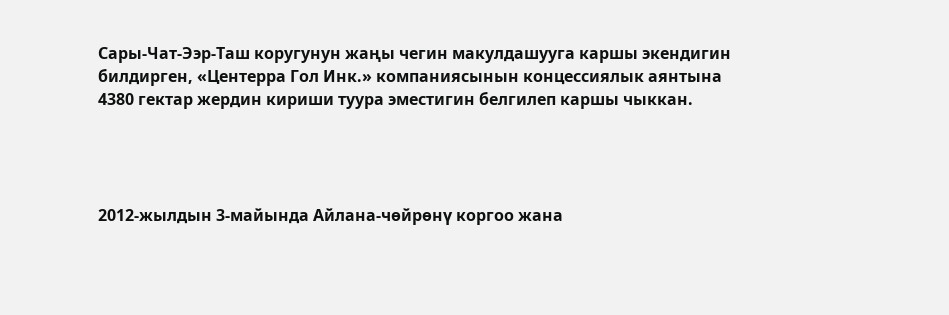Сары-Чат-Ээр-Таш коругунун жаңы чегин макулдашууга каршы экендигин билдирген, «Центерра Гол Инк.» компаниясынын концессиялык аянтына 4380 гектар жердин кириши туура эместигин белгилеп каршы чыккан.




2012-жылдын 3-майында Айлана-чөйрөнү коргоо жана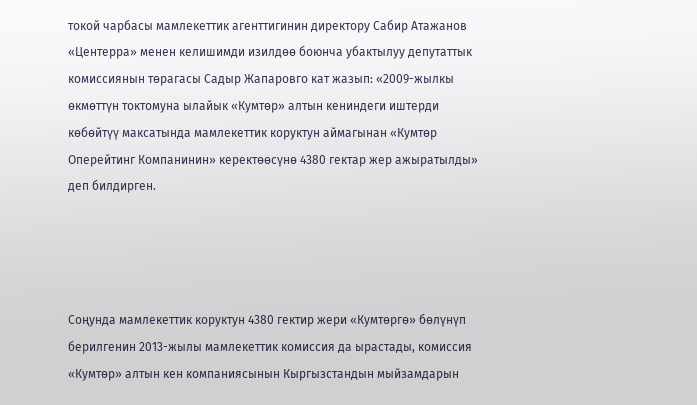токой чарбасы мамлекеттик агенттигинин директору Сабир Атажанов «Центерра» менен келишимди изилдөө боюнча убактылуу депутаттык комиссиянын төрагасы Садыр Жапаровго кат жазып: «2009-жылкы өкмөттүн токтомуна ылайык «Кумтөр» алтын кениндеги иштерди көбөйтүү максатында мамлекеттик коруктун аймагынан «Кумтөр Оперейтинг Компанинин» керектөөсүнө 4380 гектар жер ажыратылды» деп билдирген.




Соңунда мамлекеттик коруктун 4380 гектир жери «Кумтөргө» бөлүнүп берилгенин 2013-жылы мамлекеттик комиссия да ырастады, комиссия «Кумтөр» алтын кен компаниясынын Кыргызстандын мыйзамдарын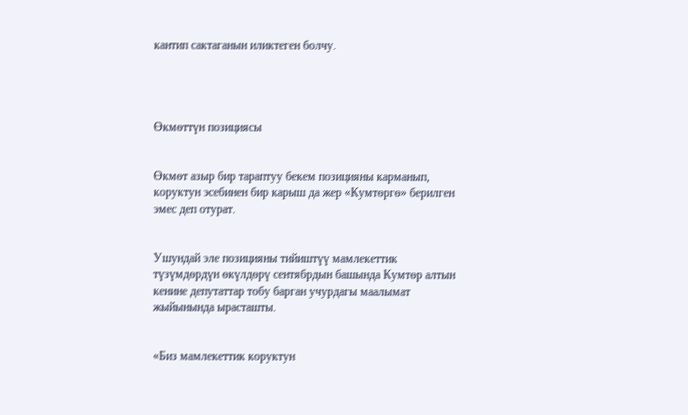кантип сактаганын иликтеген болчу.




Өкмөттүн позициясы


Өкмөт азыр бир тараптуу бекем позицияны карманып, коруктун эсебинен бир карыш да жер «Кумтөргө» берилген эмес деп отурат.


Ушундай эле позицияны тийиштүү мамлекеттик түзүмдөрдүн өкүлдөрү сентябрдын башында Кумтөр алтын кенине депутаттар тобу барган учурдагы маалымат жыйынында ырасташты.


«Биз мамлекеттик коруктун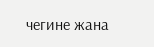чегине жана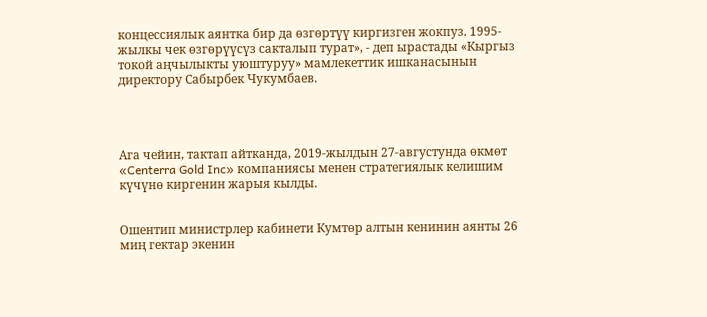концессиялык аянтка бир да өзгөртүү киргизген жокпуз. 1995-жылкы чек өзгөрүүсүз сакталып турат», - деп ырастады «Кыргыз токой аңчылыкты уюштуруу» мамлекеттик ишканасынын директору Сабырбек Чукумбаев.




Ага чейин, тактап айтканда, 2019-жылдын 27-августунда өкмөт «Centerra Gold Inc» компаниясы менен стратегиялык келишим күчүнө киргенин жарыя кылды.


Ошентип министрлер кабинети Кумтөр алтын кенинин аянты 26 миң гектар экенин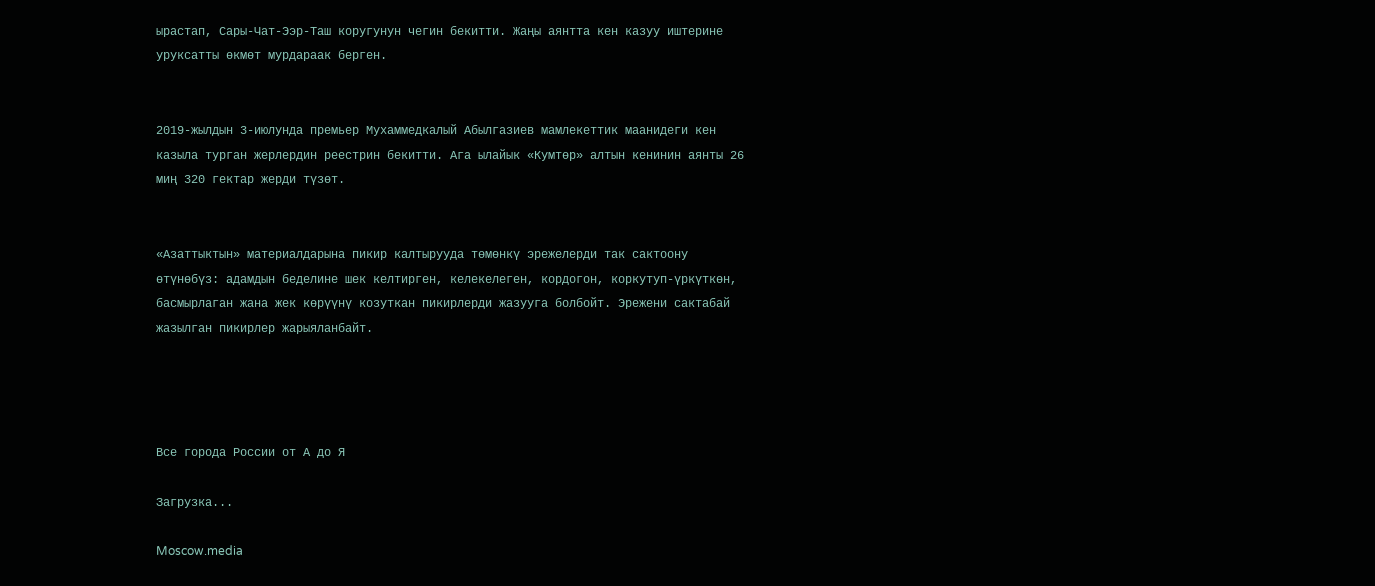ырастап, Сары-Чат-Ээр-Таш коругунун чегин бекитти. Жаңы аянтта кен казуу иштерине уруксатты өкмөт мурдараак берген.


2019-жылдын 3-июлунда премьер Мухаммедкалый Абылгазиев мамлекеттик маанидеги кен казыла турган жерлердин реестрин бекитти. Ага ылайык «Кумтөр» алтын кенинин аянты 26 миң 320 гектар жерди түзөт.


«Азаттыктын» материалдарына пикир калтырууда төмөнкү эрежелерди так сактоону өтүнөбүз: адамдын беделине шек келтирген, келекелеген, кордогон, коркутуп-үркүткөн, басмырлаган жана жек көрүүнү козуткан пикирлерди жазууга болбойт. Эрежени сактабай жазылган пикирлер жарыяланбайт.




Все города России от А до Я

Загрузка...

Moscow.media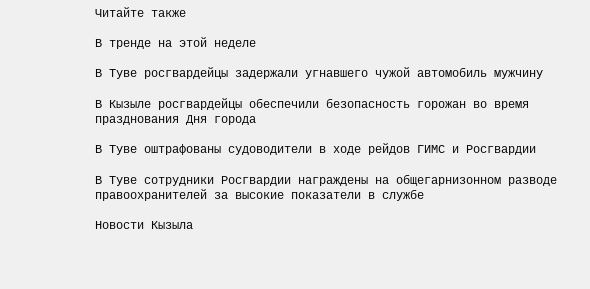Читайте также

В тренде на этой неделе

В Туве росгвардейцы задержали угнавшего чужой автомобиль мужчину

В Кызыле росгвардейцы обеспечили безопасность горожан во время празднования Дня города

В Туве оштрафованы судоводители в ходе рейдов ГИМС и Росгвардии

В Туве сотрудники Росгвардии награждены на общегарнизонном разводе правоохранителей за высокие показатели в службе

Новости Кызыла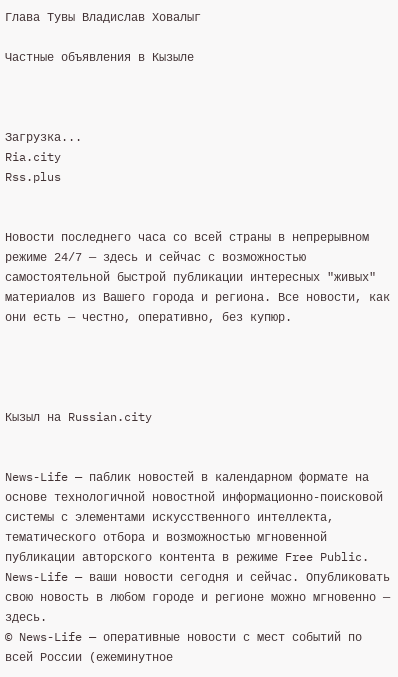Глава Тувы Владислав Ховалыг

Частные объявления в Кызыле



Загрузка...
Ria.city
Rss.plus


Новости последнего часа со всей страны в непрерывном режиме 24/7 — здесь и сейчас с возможностью самостоятельной быстрой публикации интересных "живых" материалов из Вашего города и региона. Все новости, как они есть — честно, оперативно, без купюр.




Кызыл на Russian.city


News-Life — паблик новостей в календарном формате на основе технологичной новостной информационно-поисковой системы с элементами искусственного интеллекта, тематического отбора и возможностью мгновенной публикации авторского контента в режиме Free Public. News-Life — ваши новости сегодня и сейчас. Опубликовать свою новость в любом городе и регионе можно мгновенно — здесь.
© News-Life — оперативные новости с мест событий по всей России (ежеминутное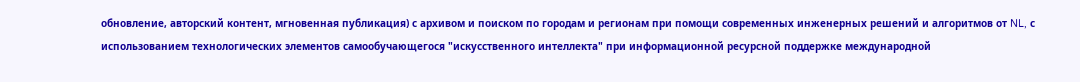обновление, авторский контент, мгновенная публикация) с архивом и поиском по городам и регионам при помощи современных инженерных решений и алгоритмов от NL, с использованием технологических элементов самообучающегося "искусственного интеллекта" при информационной ресурсной поддержке международной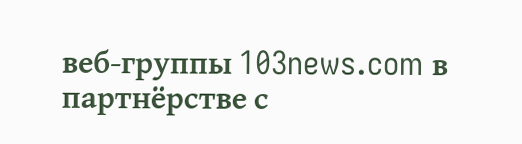веб-группы 103news.com в партнёрстве с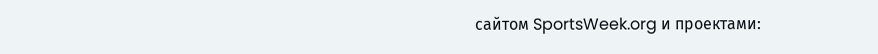сайтом SportsWeek.org и проектами: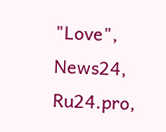"Love", News24, Ru24.pro,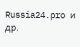Russia24.pro и др.